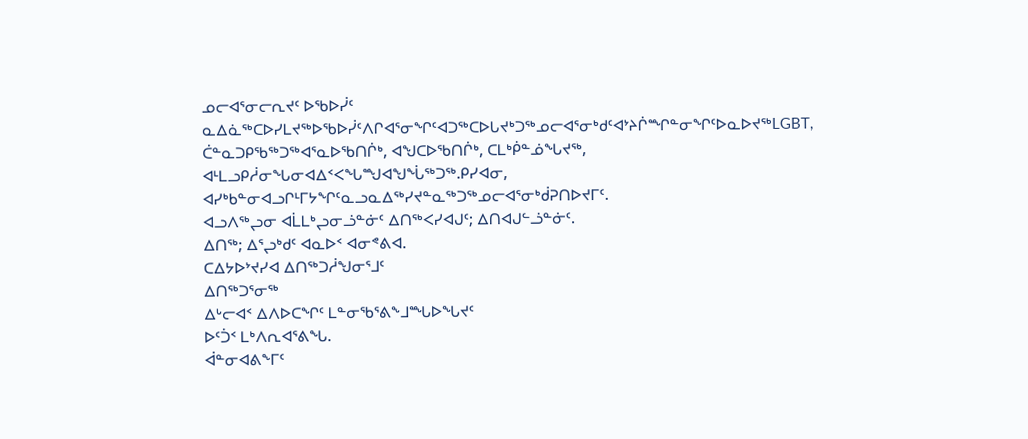ᓄᓕᐊᕐᓂᓕᕆᔪᑦ ᐅᖃᐅᓰᑦ
ᓇᐃᓈᖅᑕᐅᓯᒪᔪᖅᐅᖃᐅᓰᑦᐱᒋᐊᕐᓂᖏᑦᐊᑐᖅᑕᐅᒐᔪᒃᑐᖅᓄᓕᐊᕐᓂᒃᑯᑦᐊᔾᔨᒌᙱᓐᓂᖏᑦᐅᓇᐅᔪᖅLGBT, ᑖᓐᓇᑐᑭᖃᖅᑐᖅᐊᕐᓇᐅᖃᑎᒌᒃ, ᐊᖑᑕᐅᖃᑎᒌᒃ, ᑕᒪᒃᑮᓐᓅᖓᔪᖅ, ᐊᒻᒪᓗᑭᓲᓂᖓᓂᐊᐃᑉᐸᖓᙳᐊᖑᖔᖅᑐᖅ.ᑭᓯᐊᓂ, ᐊᓯᒃᑲᓐᓂᐊᓗᒋᒻᒥᔭᖏᑦᓇᓗᓇᐃᖅᓯᔪᓐᓇᖅᑐᖅᓄᓕᐊᕐᓂᒃᑰᕈᑎᐅᔪᒥᑦ.
ᐊᓗᐱᖅᖢᓂ ᐊᒫᒪᒃᖢᓂᓘᓐᓃᑦ ᐃᑎᖅᐸᓯᐊᒍᑦ; ᐃᑎᐊᒍᓪᓘᓐᓃᑦ.
ᐃᑎᖅ; ᐃᕐᖢᒃᑯᑦ ᐊᓇᐅᑉ ᐊᓂᕝᕕᐊ.
ᑕᐃᔭᐅᔾᔪᓯᐊ ᐃᑎᖅᑐᓲᖑᓂᕐᒧᑦ
ᐃᑎᖅᑐᕐᓂᖅ
ᐃᒡᓕᐊᑉ ᐃᐱᐅᑕᖏᑦ ᒪᓐᓂᖃᕐᕕᖕᒧᙵᐅᖓᔪᑦ
ᐅᑦᑑᑉ ᒪᒃᐱᕆᐊᕐᕕᖓ.
ᐋᓐᓂᐊᕕᖕᒥᑦ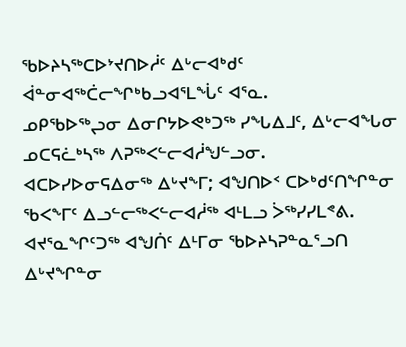ᖃᐅᔨᓴᖅᑕᐅᔾᔪᑎᐅᓲᑦ ᐃᒡᓕᐊᒃᑯᑦ ᐋᓐᓂᐊᖅᑖᓕᖏᒃᑲᓗᐊᕐᒪᖔᑦ ᐊᕐᓇ.
ᓄᑭᖃᐅᖅᖢᓂ ᐃᓂᒋᔭᐅᕙᒃᑐᖅ ᓯᖓᐃᒧᑦ, ᐃᒡᓕᐊᖓᓂ ᓄᑕᕋᓛᒃᓴᖅ ᐱᕈᖅᐸᓪᓕᐊᓲᖑᓪᓗᓂ.
ᐊᑕᐅᓯᐅᓂᕋᐃᓂᖅ ᐃᒡᔪᖕᒥ; ᐊᖑᑎᐅᑉ ᑕᐅᒃᑯᑦᑎᖏᓐᓂ ᖃᐸᖕᒥᑦ ᐃᓗᓪᓕᖅᐸᓪᓕᐊᓲᖅ ᐊᒻᒪᓗ ᐴᖅᓯᓯᒪᕝᕕ.
ᐊᔪᕐᓇᖏᑦᑐᖅ ᐊᖑᑏᑦ ᐃᒻᒥᓂ ᖃᐅᔨᓴᕈᓐᓇᕐᓗᑎ ᐃᒡᔪᖏᓐᓂ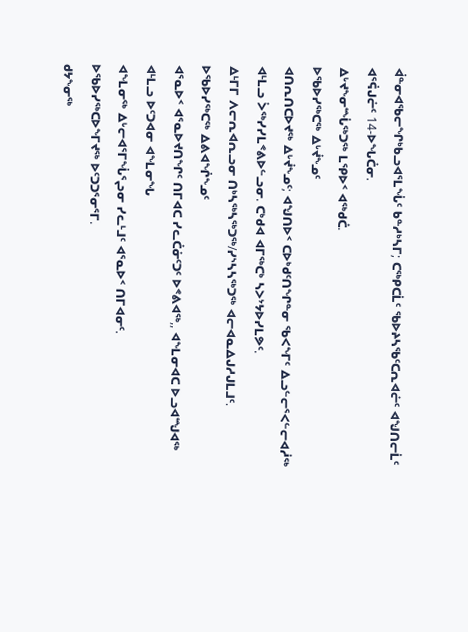ᐋᓐᓂᐊᖃᓕᖏᒃᑲᓗᐊᕐᒪᖔᑦ ᑲᓐᓱᒃᓴᒥ; ᑕᖅᑭᑕᒫᑦ ᖃᐅᔨᓴᖃᑦᑕᕆᐊᓖᑦ ᐊᖑᑎᓕᒫᑦ ᐊᕐᕌᒍᓖᑦ 14-ᐅᖓᑖᓂ.
ᐃᒡᔪᖕᓂᙶᖅᑐᖅ ᒪᕿᐅᑉ ᐊᖅᑯᑖ.
ᐅᖃᐅᓯᖅᑕᖅ ᐃᒡᔫᖕᓄᑦ
ᐊᑎᕆᑎᑕᐅᔪᖅ ᐃᒡᔫᖕᓄᑦ; ᐊᖑᑎᐅᑉ ᑕᐅᒃᑯᑦᑎᖏᓐᓂ ᖃᐸᖕᒥᑦ ᐃᓗᓪᓕᕐᐸᓪᓕᐊᓲᖅ ᐊᒻᒪᓗ ᐴᖅᓯᓯᒪᕝᕕᐅᓪᓗᓂ. ᑕᒃᑯᐊ ᐊᒥᖅᑕᒃ ᓴᐳᔾᔭᐅᓯᒪᕗᑦ.
ᐃᒻᒥᒥ ᐱᓕᕆᐊᕆᓗᓂ ᑎᒃᓴᖅᓴᖅᑐᖅ/ᓯᔅᓴᓴᖅᑐᖅ ᐊᓕᐊᓇᐃᒍᓱᒍᒪᒧᑦ.
ᐅᖃᐅᓯᖅᑕᖅ ᐃᕕᐊᖐᖕᓄᑦ
ᐊᕐᓇᐅᑉ ᐊᕐᓇᐅᔪᑎᖏᑦ ᑎᒥᐊᑕ ᓯᓚᑖᓃᑦᑐᑦ ᐅᕝᕕᐊᖅ,, ᐊᖕᒪᓂᐊᑕ ᐅᓗᐊᙳᐊᖅ ᐊᒻᒪᓗ ᐅᑦᑐᐊᓂ ᐊᖕᒪᓂᖓ
ᐊᖕᒪᓂᖅ ᐃᒡᓕᐊᕐᒥᖔᕐᖢᓂ ᓯᓚᒻᒧᑦ ᐊᕐᓇᐅᑉ ᑎᒥᐊᓂᑦ.
ᐅᖃᐅᓯᖅᑕᐅᖕᒥᔪᖅ ᐅᑦᑐᑐᕐᓂᕐᒥ.
ᑯᔭᖕᓂᖅ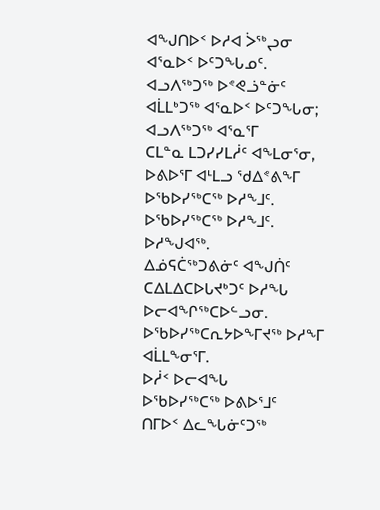ᐊᖑᑎᐅᑉ ᐅᓱᐊ ᐴᖅᖢᓂ ᐊᕐᓇᐅᑉ ᐅᑦᑐᖓᓄᑦ.
ᐊᓗᐱᖅᑐᖅ ᐅᕝᕙᓘᓐᓃᑦ ᐊᒫᒪᒃᑐᖅ ᐊᕐᓇᐅᑉ ᐅᑦᑐᖓᓂ; ᐊᓗᐱᖅᑐᖅ ᐊᕐᓇᕐᒥ
ᑕᒪᓐᓇ ᒪᑐᓯᓯᒪᓲᑦ ᐊᖕᒪᓂᕐᓂ, ᐅᕕᐅᕐᒥ ᐊᒻᒪᓗ ᖁᐃᕝᕕᖕᒥ
ᐅᖃᐅᓯᖅᑕᖅ ᐅᓱᖕᒧᑦ.
ᐅᖃᐅᓯᖅᑕᖅ ᐅᓱᖕᒧᑦ.
ᐅᓱᖑᐊᖅ.
ᐃᓅᕋᑖᖅᑐᕕᓃᑦ ᐊᖑᑏᑦ ᑕᐃᒪᐃᑕᐅᒐᔪᒃᑐᑦ ᐅᓱᖓ ᐅᓕᐊᖏᖅᑕᐅᓪᓗᓂ.
ᐅᖃᐅᓯᖅᑕᕆᔭᐅᖕᒥᔪᖅ ᐅᓱᖕᒥ ᐊᒫᒪᖕᓂᕐᒥ.
ᐅᓲᑉ ᐅᓕᐊᖓ
ᐅᖃᐅᓯᖅᑕᖅ ᐅᕕᐅᕐᒧᑦ
ᑎᒥᐅᑉ ᐃᓚᖓᓃᑦᑐᖅ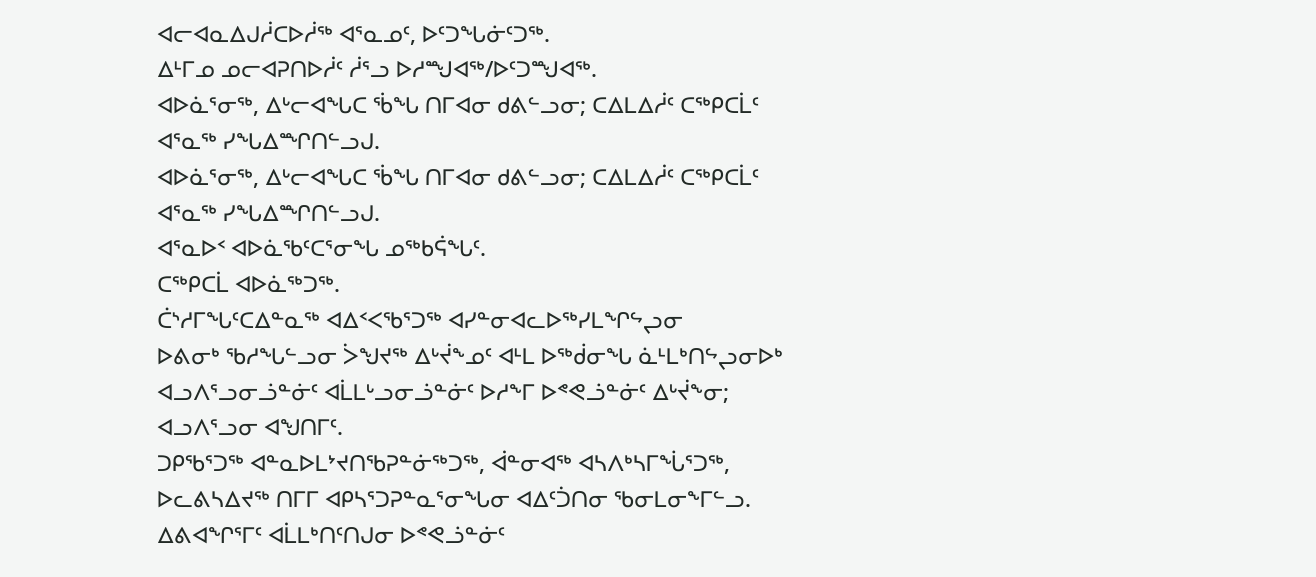ᐊᓕᐊᓇᐃᒍᓲᑕᐅᓲᖅ ᐊᕐᓇᓄᑦ, ᐅᑦᑐᖓᓃᑦᑐᖅ.
ᐃᒻᒥᓄ ᓄᓕᐊᕈᑎᐅᓲᑦ ᓲᕐᓗ ᐅᓱᙳᐊᖅ/ᐅᑦᑐᙳᐊᖅ.
ᐊᐅᓈᕐᓂᖅ, ᐃᒡᓕᐊᖓᑕ ᖄᖓ ᑎᒥᐊᓂ ᑯᕕᓪᓗᓂ; ᑕᐃᒪᐃᓲᑦ ᑕᖅᑭᑕᒫᑦ ᐊᕐᓇᖅ ᓯᖓᐃᙱᑎᓪᓗᒍ.
ᐊᐅᓈᕐᓂᖅ, ᐃᒡᓕᐊᖓᑕ ᖄᖓ ᑎᒥᐊᓂ ᑯᕕᓪᓗᓂ; ᑕᐃᒪᐃᓲᑦ ᑕᖅᑭᑕᒫᑦ ᐊᕐᓇᖅ ᓯᖓᐃᙱᑎᓪᓗᒍ.
ᐊᕐᓇᐅᑉ ᐊᐅᓈᖃᑦᑕᕐᓂᖓ ᓄᖅᑲᕌᖓᑦ.
ᑕᖅᑭᑕᒫ ᐊᐅᓈᖅᑐᖅ.
ᑖᔅᓱᒥᖓᑦᑕᐃᓐᓇᖅ ᐊᐃᑉᐸᖃᕐᑐᖅ ᐊᓯᓐᓂᐊᓚᐅᖅᓯᒪᖏᖦᖢᓂ
ᐅᕕᓂᒃ ᖃᓱᖓᓪᓗᓂ ᐴᖑᔪᖅ ᐃᒡᔫᖕᓄᑦ ᐊᒻᒪ ᐅᖅᑰᓂᖓ ᓈᒻᒪᒃᑎᖦᖢᓂᐅᒃ
ᐊᓗᐱᕐᓗᓂᓘᓐᓃᑦ ᐊᒫᒪᒡᓗᓂᓘᓐᓃᑦ ᐅᓱᖕᒥ ᐅᕝᕙᓘᓐᓃᑦ ᐃᒡᔫᖕᓂ; ᐊᓗᐱᕐᓗᓂ ᐊᖑᑎᒥᑦ.
ᑐᑭᖃᕐᑐᖅ ᐊᓐᓇᐅᒪᔾᔪᑎᖃᕈᓐᓃᖅᑐᖅ, ᐋᓐᓂᐊᖅ ᐊᓴᐱᒃᓴᒥᖔᕐᑐᖅ, ᐅᓚᕕᓴᐃᔪᖅ ᑎᒥᒥ ᐊᑭᓴᕐᑐᕈᓐᓇᕐᓂᖓᓂ ᐊᐃᑦᑑᑎᓂ ᖃᓂᒪᓂᖕᒥᓪᓗ.
ᐃᕕᐊᖏᕐᒥᑦ ᐊᒫᒪᒃᑎᑦᑎᒍᓂ ᐅᕝᕙᓘᓐᓃᑦ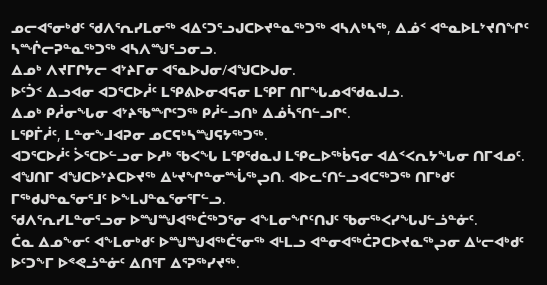ᓄᓕᐊᕐᓂᒃᑯᑦ ᖁᐱᕐᕆᓯᒪᓂᖅ ᐊᐃᑦᑐᕐᓗᒍᑕᐅᔪᓐᓇᖅᑐᖅ ᐊᓴᐱᒃᓴᖅ, ᐃᓅᑉ ᐊᓐᓇᐅᒪᔾᔪᑎᖏᑦ ᓴᙲᓕᕈᓐᓇᖅᑐᖅ ᐊᓴᐱᙳᕐᓗᓂᓗ.
ᐃᓄᒃ ᐱᔪᒥᒋᔭᓕ ᐊᔾᔨᒥᓂ ᐊᕐᓇᐅᒍᓂ/ᐊᖑᑕᐅᒍᓂ.
ᐅᑦᑑᑉ ᐃᓗᐊᓂ ᐊᑐᕐᑕᐅᓲᑦ ᒪᕿᕕᐅᓂᐊᕋᓂ ᒪᕿᒥ ᑎᒥᖓᓄᐊᖁᓇᒍᓗ.
ᐃᓄᒃ ᑭᓲᓂᖓᓂ ᐊᔾᔨᖃᙱᑦᑐᖅ ᑭᓲᓪᓗᑎᒃ ᐃᓅᓵᕐᑎᓪᓗᒋᑦ.
ᒪᕿᒦᓲᑦ, ᒪᓐᓂᖕᒧᐊᕈᓂ ᓄᑕᕋᒃᓴᙳᕋᔭᖅᑐᖅ.
ᐊᑐᕐᑕᐅᓲᑦ ᐴᕐᑕᐅᓪᓗᓂ ᐅᓱᒃ ᖃᐸᖓ ᒪᕿᖁᓇᒍ ᒪᕿᓚᐅᖅᑳᕋᓂ ᐊᐃᑉᐸᕆᔭᖓᓂ ᑎᒥᐊᓄᑦ.
ᐊᖑᑎᒥ ᐊᖑᑕᐅᔾᔨᑕᐅᔪᖅ ᐃᒡᔪᖏᓐᓂᙶᖅᖢᑎ. ᐊᐅᓚᑦᑎᓪᓗᐊᑕᖅᑐᖅ ᑎᒥᒃᑯᑦ ᒥᖅᑯᒍᓐᓇᕐᓂᕐᒧᑦ ᐅᖕᒪᒍᓐᓇᕐᓂᕐᒥᓪᓗ.
ᖁᐱᕐᕆᓯᒪᓐᓂᕐᓗᓂ ᐅᙳᙳᐊᖅᑖᖅᑐᕐᓂ ᐊᖕᒪᓂᖏᑦᑎᒍᑦ ᖃᓂᖅᐸᓯᖓᒍᓪᓘᓐᓃᑦ.
ᑖᓇ ᐃᓄᖕᓂᑦ ᐊᖕᒪᓂᒃᑯᑦ ᐅᙳᙳᐊᖅᑖᕐᓂᖅ ᐊᒻᒪᓗ ᐊᓐᓂᐊᖅᑖᕈᑕᐅᔪᓇᖅᖢᓂ ᐃᒡᓕᐊᒃᑯᑦ
ᐅᑦᑐᖕᒥ ᐅᕝᕙᓘᓐᓃᑦ ᐃᑎᕐᒥ ᐃᕐᕈᖅᓯᔪᖅ.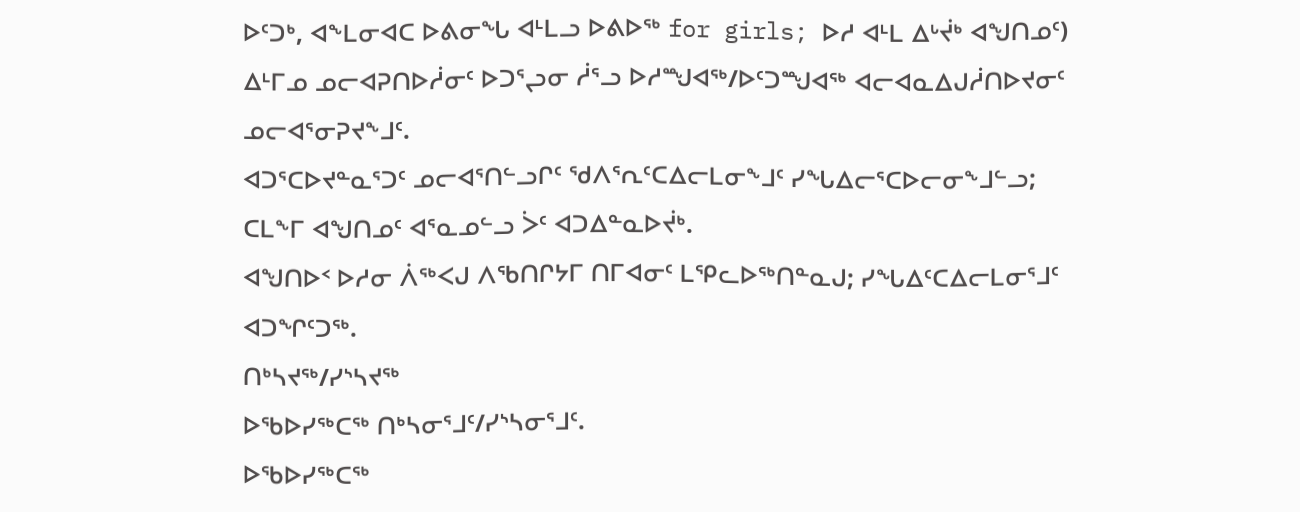ᐅᑦᑐᒃ, ᐊᖕᒪᓂᐊᑕ ᐅᕕᓂᖓ ᐊᒻᒪᓗ ᐅᕕᐅᖅ for girls; ᐅᓱ ᐊᒻᒪ ᐃᒡᔫᒃ ᐊᖑᑎᓄᑦ)
ᐃᒻᒥᓄ ᓄᓕᐊᕈᑎᐅᓲᓂᑦ ᐅᑐᕐᖢᓂ ᓲᕐᓗ ᐅᓱᙳᐊᖅ/ᐅᑦᑐᙳᐊᖅ ᐊᓕᐊᓇᐃᒍᓲᑎᐅᔪᓂᑦ ᓄᓕᐊᕐᓂᕈᔪᖕᒧᑦ.
ᐊᑐᕐᑕᐅᔪᓐᓇᕐᑐᑦ ᓄᓕᐊᕐᑎᓪᓗᒋᑦ ᖁᐱᕐᕆᑦᑕᐃᓕᒪᓂᖕᒧᑦ ᓯᖓᐃᓕᕐᑕᐅᓕᓂᖕᒧᓪᓗ; ᑕᒪᖕᒥ ᐊᖑᑎᓄᑦ ᐊᕐᓇᓄᓪᓗ ᐴᑦ ᐊᑐᐃᓐᓇᐅᔫᒃ.
ᐊᖑᑎᐅᑉ ᐅᓱᓂ ᐲᖅᐸᒍ ᐱᖃᑎᒋᔭᒥ ᑎᒥᐊᓂᑦ ᒪᕿᓚᐅᖅᑎᓐᓇᒍ; ᓯᖓᐃᑦᑕᐃᓕᒪᓂᕐᒧᑦ ᐊᑐᖏᑦᑐᖅ.
ᑎᒃᓴᔪᖅ/ᓯᔅᓴᔪᖅ
ᐅᖃᐅᓯᖅᑕᖅ ᑎᒃᓴᓂᕐᒧᑦ/ᓯᔅᓴᓂᕐᒧᑦ.
ᐅᖃᐅᓯᖅᑕᖅ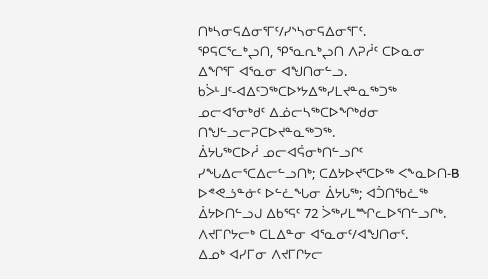ᑎᒃᓴᓂᕋᐃᓂᕐᒥᑦ/ᓯᔅᓴᓂᕋᐃᓂᕐᒥᑦ.
ᕿᕋᑕᕐᓚᒃᖢᑎ, ᕿᕐᓇᕆᒃᖢᑎ ᐱᕈᓲᑦ ᑕᐅᓇᓂ ᐃᖏᕐᒥ ᐊᕐᓇᓂ ᐊᖑᑎᓂᓪᓗ.
ᑲᐴᒻᒧᑦ-ᐊᐃᑦᑐᖅᑕᐅᔾᔭᐃᖅᓯᒪᔪᓐᓇᖅᑐᖅ ᓄᓕᐊᕐᓂᒃᑯᑦ ᐃᓅᓕᓴᖅᑕᐅᖏᒃᑯᓂ ᑎᖑᓪᓗᓕᕈᑕᐅᔪᓐᓇᖅᑐᖅ.
ᐄᔭᒐᖅᑕᐅᓲ ᓄᓕᐊᕌᓂᒃᑎᓪᓗᒋᑦ ᓯᖓᐃᓕᕐᑕᐃᓕᓪᓗᑎᒃ; ᑕᐃᔭᐅᔪᕐᑕᐅᖅ ᐸᖕᓇᐅᑎ-B ᐅᕝᕙᓘᓐᓃᑦ ᐅᓪᓛᖓᓂ ᐄᔭᒐᖅ; ᐊᑑᑎᖃᓛᖅ ᐄᔭᐅᑎᓪᓗᒍ ᐃᑲᕐᕋᑦ 72 ᐴᖅᓯᒪᙱᓚᐅᕐᑎᓪᓗᒋᒃ.
ᐱᔪᒥᒋᔭᓕᒃ ᑕᒪᐃᓐᓂ ᐊᕐᓇᓂᑦ/ᐊᖑᑎᓂᑦ.
ᐃᓄᒃ ᐊᓯᒥᓂ ᐱᔪᒥᒋᔭᓕ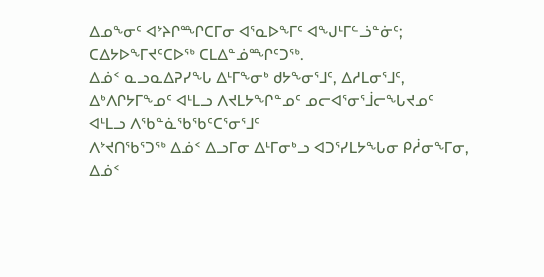ᐃᓄᖕᓂᑦ ᐊᔾᔨᒋᙱᑕᒥᓂ ᐊᕐᓇᐅᖕᒥᑦ ᐊᖑᒻᒥᓪᓘᓐᓃᑦ; ᑕᐃᔭᐅᖕᒥᔪᑦᑕᐅᖅ ᑕᒪᐃᓐᓅᙱᑦᑐᖅ.
ᐃᓅᑉ ᓇᓗᓇᐃᕈᓯᖓ ᐃᒻᒥᖕᓂᒃ ᑯᔭᖕᓂᕐᒧᑦ, ᐃᓱᒪᓂᕐᒧᑦ, ᐃᒃᐱᒋᔭᒥᖕᓄᑦ ᐊᒻᒪᓗ ᐱᔪᒪᔭᖏᓐᓄᑦ ᓄᓕᐊᕐᓂᕐᒨᓕᖓᔪᓄᑦ ᐊᒻᒪᓗ ᐱᖃᓐᓈᖃᖃᑦᑕᕐᓂᕐᒧᑦ
ᐱᔾᔪᑎᖃᕐᑐᖅ ᐃᓅᑉ ᐃᓗᒥᓂ ᐃᒻᒥᓂᒃᓗ ᐊᑐᕐᓯᒪᔭᖓᓂ ᑭᓲᓂᖕᒥᓂ, ᐃᓅᑉ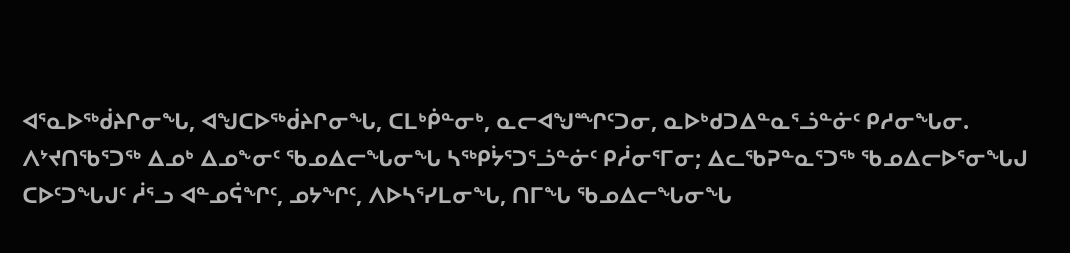ᐊᕐᓇᐅᖅᑰᔨᒋᓂᖓ, ᐊᖑᑕᐅᖅᑰᔨᒋᓂᖓ, ᑕᒪᒃᑮᓐᓂᒃ, ᓇᓕᐊᖑᙱᑦᑐᓂ, ᓇᐅᒃᑯᑐᐃᓐᓇᕐᓘᓐᓃᑦ ᑭᓱᓂᖓᓂ.
ᐱᔾᔪᑎᖃᕐᑐᖅ ᐃᓄᒃ ᐃᓄᖕᓂᑦ ᖃᓄᐃᓕᖓᓂᖓ ᓴᖅᑭᔮᕐᑐᕐᓘᓐᓃᑦ ᑭᓲᓂᕐᒥᓂ; ᐃᓚᖃᕈᓐᓇᕐᑐᖅ ᖃᓄᐃᓕᐅᕐᓂᖓᒍ ᑕᐅᑦᑐᖓᒍᑦ ᓲᕐᓗ ᐊᓐᓄᕌᖏᑦ, ᓄᔭᖏᑦ, ᐱᐅᓴᕐᓯᒪᓂᖓ, ᑎᒥᖓ ᖃᓄᐃᓕᖓᓂᖓ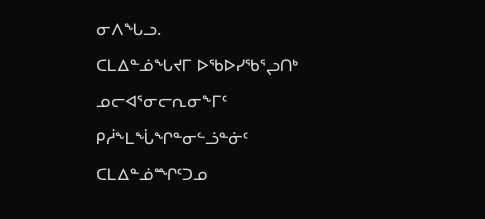ᓂᐱᖓᓗ.
ᑕᒪᐃᓐᓅᖓᔪᒥ ᐅᖃᐅᓯᖃᕐᖢᑎᒃ ᓄᓕᐊᕐᓂᓕᕆᓂᖕᒥᑦ ᑭᓲᖕᒪᖔᖏᓐᓂᓪᓘᓐᓃᑦ ᑕᒪᐃᓐᓅᙱᑦᑐᓄ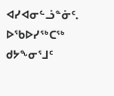ᐊᓯᐊᓂᓪᓘᓐᓃᑦ.
ᐅᖃᐅᓯᖅᑕᖅ ᑯᔭᖕᓂᕐᒧᑦ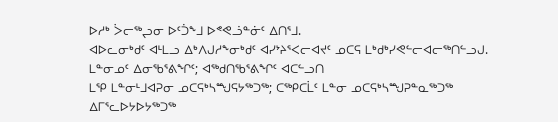ᐅᓱᒃ ᐴᓕᖅᖢᓂ ᐅᑦᑑᖕᒧ ᐅᕝᕙᓘᓐᓃᑦ ᐃᑎᕐᒧ.
ᐊᐅᓚᓂᒃᑯᑦ ᐊᒻᒪᓗ ᐃᒃᐱᒍᓱᖕᓂᒃᑯᑦ ᐊᓯᔾᔨᕐᐸᓕᐊᔪᑦ ᓄᑕᕋ ᒪᒃᑯᒃᓯᕙᓪᓕᐊᓕᖅᑎᓪᓗᒍ.
ᒪᓐᓂᓄᑦ ᐃᓂᖃᕐᕕᖏᑦ; ᐊᖅᑯᑎᖃᕐᕕᖏᑦ ᐊᑕᓪᓗᑎ
ᒪᕿ ᒪᓐᓂᒻᒧᐊᕈᓂ ᓄᑕᕋᒃᓴᙳᕋᔭᖅᑐᖅ; ᑕᖅᑭᑕᒫᑦ ᒪᓐᓂ ᓄᑕᕋᒃᓴᙳᕈᓐᓇᖅᑐᖅ
ᐃᒥᕐᓚᐅᔭᐅᔭᖅᑐᖅ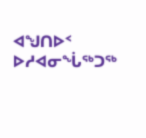ᐊᖑᑎᐅᑉ ᐅᓱᐊᓂᖔᖅᑐᖅ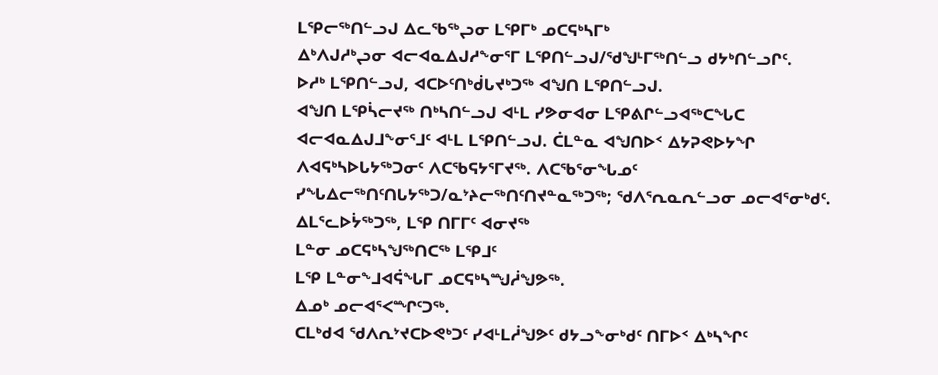ᒪᕿᓕᖅᑎᓪᓗᒍ ᐃᓚᖃᖅᖢᓂ ᒪᕿᒥᒃ ᓄᑕᕋᒃᓴᒥᒃ
ᐃᒃᐱᒍᓱᒃᖢᓂ ᐊᓕᐊᓇᐃᒍᓱᖕᓂᕐᒥ ᒪᕿᑎᓪᓗᒍ/ᖁᖑᒻᒥᖅᑎᓪᓗ ᑯᔭᒃᑎᓪᓗᒋᑦ.
ᐅᓱᒃ ᒪᕿᑎᓪᓗᒍ, ᐊᑕᐅᑦᑎᒃᑰᒐᔪᒃᑐᖅ ᐊᖑᑎ ᒪᕿᑎᓪᓗᒍ.
ᐊᖑᑎ ᒪᕿᓵᓕᔪᖅ ᑎᒃᓴᑎᓪᓗᒍ ᐊᒻᒪ ᓯᕗᓂᐊᓂ ᒪᕿᕕᒋᓪᓗᐊᖅᑕᖓᑕ ᐊᓕᐊᓇᐃᒍᒧᖕᓂᕐᒧᑦ ᐊᒻᒪ ᒪᕿᑎᓪᓗᒍ. ᑖᒪᓐᓇ ᐊᖑᑎᐅᑉ ᐃᔭᕈᕙᐅᔭᖏ ᐱᐊᕋᒃᓴᐅᒐᔭᖅᑐᓂᑦ ᐱᑕᖃᕋᔭᕐᒥᔪᖅ. ᐱᑕᖃᕐᓂᖓᓄᑦ ᓯᖓᐃᓕᖅᑎᑦᑎᒐᔭᖅᑐ/ᓇᔾᔨᓕᖅᑎᑦᑎᔪᓐᓇᖅᑐᖅ; ᖁᐱᕐᕆᓇᕆᓪᓗᓂ ᓄᓕᐊᕐᓂᒃᑯᑦ.
ᐃᒪᕐᓚᐅᔮᖅᑐᖅ, ᒪᕿ ᑎᒥᒥᑦ ᐊᓂᔪᖅ
ᒪᓐᓂ ᓄᑕᕋᒃᓴᖑᖅᑎᑕᖅ ᒪᕿᒧᑦ
ᒪᕿ ᒪᓐᓂᖕᒧᐊᕌᖓᒥ ᓄᑕᕋᒃᓴᙳᓲᖑᕗᖅ.
ᐃᓄᒃ ᓄᓕᐊᕐᐸᙱᑦᑐᖅ.
ᑕᒪᒃᑯᐊ ᖁᐱᕆᔾᔪᑕᐅᕙᒃᑐᑦ ᓯᐊᒻᒪᓲᖑᕗᑦ ᑯᔭᓗᖕᓂᒃᑯᑦ ᑎᒥᐅᑉ ᐃᒃᓴᖏᑦ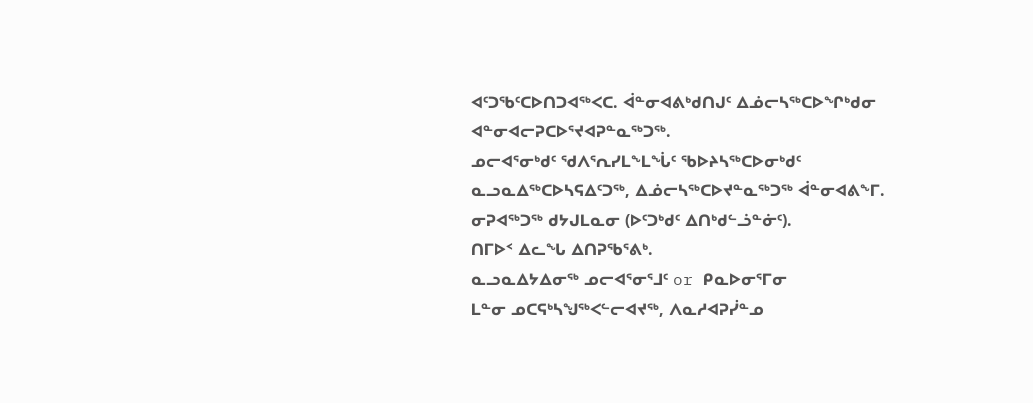ᐊᑦᑐᖃᑦᑕᐅᑎᑐᐊᖅᐸᑕ. ᐋᓐᓂᐊᕕᒃᑯᑎᒍᑦ ᐃᓅᓕᓴᖅᑕᐅᖏᒃᑯᓂ ᐊᓐᓂᐊᓕᕈᑕᐅᕐᔪᐊᕈᓐᓇᖅᑐᖅ.
ᓄᓕᐊᕐᓂᒃᑯᑦ ᖁᐱᕐᕆᓯᒪᖕᒪᖔᑦ ᖃᐅᔨᓴᖅᑕᐅᓂᒃᑯᑦ ᓇᓗᓇᐃᖅᑕᐅᓴᕋᐃᑦᑐᖅ, ᐃᓅᓕᓴᖅᑕᐅᔪᓐᓇᖅᑐᖅ ᐋᓐᓂᐊᕕᖕᒥ.
ᓂᕈᐊᖅᑐᖅ ᑯᔭᒍᒪᓇᓂ (ᐅᑦᑐᒃᑯᑦ ᐃᑎᒃᑯᓪᓘᓐᓃᑦ).
ᑎᒥᐅᑉ ᐃᓚᖓ ᐃᑎᕈᖃᕐᕕᒃ.
ᓇᓗᓇᐃᔭᐃᓂᖅ ᓄᓕᐊᕐᓂᕐᒧᑦ or ᑭᓇᐅᓂᕐᒥᓂ
ᒪᓐᓂ ᓄᑕᕋᒃᓴᖑᖅᐸᓪᓕᐊᔪᖅ, ᐱᓇᓱᐊᕈᓰᓐᓄ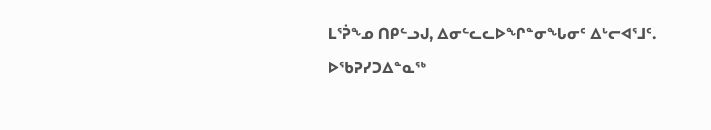ᒪᕐᕉᖕᓄ ᑎᑭᓪᓗᒍ, ᐃᓂᓪᓚᓚᐅᖏᓐᓂᖓᓂᑦ ᐃᒡᓕᐊᕐᒧᑦ.
ᐅᖃᕈᓯᑐᐃᓐᓇᖅ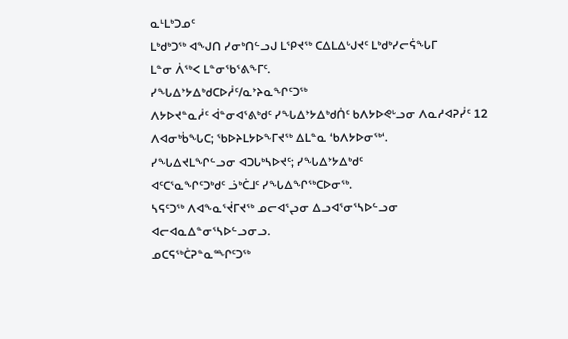ᓇᒻᒪᒃᑐᓄᑦ
ᒪᒃᑯᒃᑐᖅ ᐊᖑᑎ ᓯᓂᒃᑎᓪᓗᒍ ᒪᕿᔪᖅ ᑕᐃᒪᐃᒡᒍᔪᑦ ᒪᒃᑯᒃᓯᓕᕌᖓᒥ
ᒪᓐᓂ ᐲᖅᐸ ᒪᓐᓂᖃᕐᕕᖕᒥᑦ.
ᓯᖓᐃᔾᔭᐃᒃᑯᑕᐅᓲᑦ/ᓇᔾᔨᓇᖏᑦᑐᖅ
ᐱᔭᐅᔪᓐᓇᓲᑦ ᐋᓐᓂᐊᕐᕕᒃᑯᑦ ᓯᖓᐃᔾᔭᐃᒃᑯᑏᑦ ᑲᐱᔭᐅᕙᒡᓗᓂ ᐱᓇᓱᐊᕈᓰᑦ 12 ᐱᐊᓂᒃᑳᖓᑕ; ᖃᐅᔨᒪᔭᐅᖕᒥᔪᖅ ᐃᒪᓐᓇ ‘ᑲᐱᔭᐅᓂᖅ‘.
ᓯᖓᐃᔪᒪᖏᓪᓗᓂ ᐊᑐᒐᒃᓴᐅᔪᑦ; ᓯᖓᐃᔾᔭᐃᒃᑯᑦ
ᐊᑦᑕᕐᓇᖏᑦᑐᒃᑯᑦ ᓘᒃᑖᒧᑦ ᓯᖓᐃᖏᖅᑕᐅᓂᖅ.
ᓴᕋᑦᑐᖅ ᐱᐊᖕᓇᕐᔫᒥᔪᖅ ᓄᓕᐊᕐᖢᓂ ᐃᓗᐊᕐᓂᕐᓴᐅᓪᓗᓂ ᐊᓕᐊᓇᐃᓐᓂᕐᓴᐅᓪᓗᓂᓗ.
ᓄᑕᕋᖅᑖᕈᓐᓇᙱᑦᑐᖅ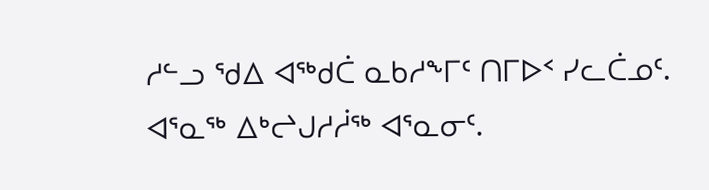ᓱᓪᓗ ᖁᐃ ᐊᖅᑯᑖ ᓇᑲᓱᖕᒥᑦ ᑎᒥᐅᑉ ᓯᓚᑖᓄᑦ.
ᐊᕐᓇᖅ ᐃᒃᖠᒍᓱᓲᖅ ᐊᕐᓇᓂᑦ.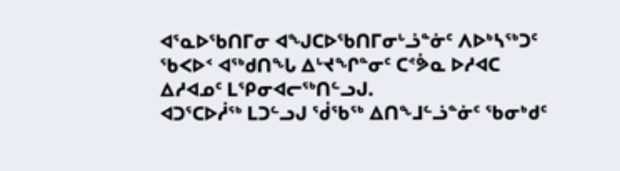ᐊᕐᓇᐅᖃᑎᒥᓂ ᐊᖑᑕᐅᖃᑎᒥᓂᒡᓘᓐᓃᑦ ᐱᐅᒃᓴᖅᑐᑦ
ᖃᐸᐅᑉ ᐊᖅᑯᑎᖓ ᐃᒡᔪᖏᓐᓂᑦ ᑕᕝᕘᓇ ᐅᓱᐊᑕ ᐃᓱᐊᓄᑦ ᒪᕿᓂᐊᓕᖅᑎᓪᓗᒍ.
ᐊᑐᕐᑕᐅᓲᖅ ᒪᑐᓪᓗᒍ ᖂᖃᖅ ᐃᑎᖕᒧᓪᓘᓐᓃᑦ ᖃᓂᒃᑯᑦ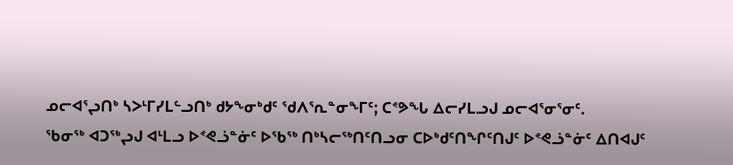ᓄᓕᐊᕐᖢᑎᒃ ᓴᐳᒻᒥᓯᒪᓪᓗᑎᒃ ᑯᔭᖕᓂᒃᑯᑦ ᖁᐱᕐᕆᓐᓂᖕᒥᑦ; ᑕᕝᕗᖓ ᐃᓕᓯᒪᓗᒍ ᓄᓕᐊᕐᓂᕐᓂᑦ.
ᖃᓂᖅ ᐊᑐᖅᖢᒍ ᐊᒻᒪᓗ ᐅᕝᕙᓘᓐᓃᑦ ᐅᖃᖅ ᑎᒃᓴᓕᖅᑎᑦᑎᓗᓂ ᑕᐅᒃᑯᑦᑎᖏᑦᑎᒍᑦ ᐅᕝᕙᓘᓐᓃᑦ ᐃᑎᐊᒍᑦ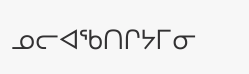ᓄᓕᐊᖃᑎᒋᔭᒥᓂ